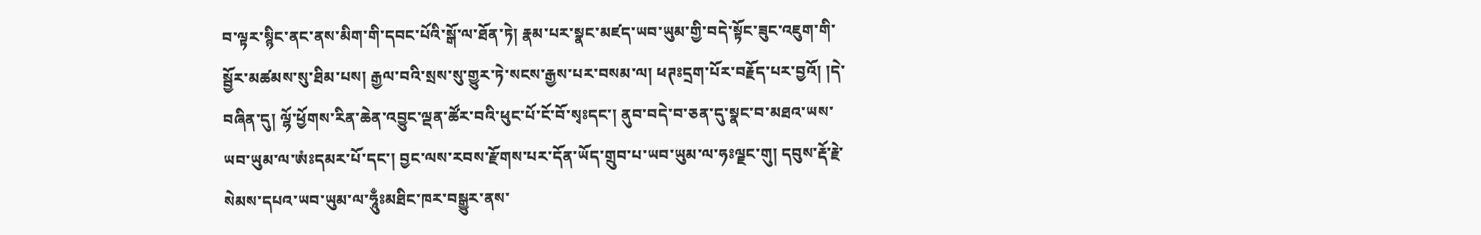བ་ལྟར་སྙིང་ནང་ནས་མིག་གི་དབང་པོའི་སྒོ་ལ་ཐོན་ཏེ། རྣམ་པར་སྣང་མཛད་ཡབ་ཡུམ་གྱི་བདེ་སྟོང་ཟུང་འཇུག་གི་སྦྱོར་མཚམས་སུ་ཐིམ་པས། རྒྱལ་བའི་སྲས་སུ་གྱུར་ཏེ་སངས་རྒྱས་པར་བསམ་ལ། ཕཊཿདྲག་པོར་བརྗོད་པར་བྱའོ། །དེ་བཞིན་དུ། ལྷོ་ཕྱོགས་རིན་ཆེན་འབྱུང་ལྡན་ཚོར་བའི་ཕུང་པོ་ངོ་བོ་སྭཿདང་། ནུབ་བདེ་བ་ཅན་དུ་སྣང་བ་མཐའ་ཡས་ཡབ་ཡུམ་ལ་ཨཾཿདམར་པོ་དང་། བྱང་ལས་རབས་རྫོགས་པར་དོན་ཡོད་གྲུབ་པ་ཡབ་ཡུམ་ལ་ཧཿལྗང་གུ། དབུས་རྡོ་རྗེ་སེམས་དཔའ་ཡབ་ཡུམ་ལ་ཧཱུྃཿམཐིང་ཁར་བསྒྱུར་ནས་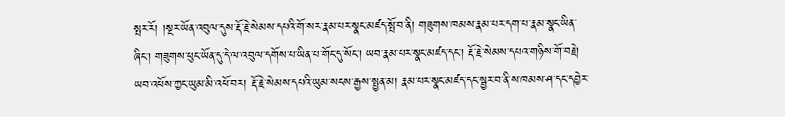སྤར་རོ། །སྔར་ཡོན་འབུལ་དུས་རྡོ་རྗེ་སེམས་དཔའི་གོ་སར་རྣམ་པར་སྣང་མཛད་སྤོ་བ་ནི། གཟུགས་ཁམས་རྣམ་པར་དག་པ་རྣམ་སྣང་ཡིན་ཞིང་། གཟུགས་ཕུང་ཡོན་དུ་དེ་ལ་འབུལ་དགོས་པ་ཡིན་པ་གོང་དུ་སོང་། ཡབ་རྣམ་པར་སྣང་མཛད་དང་། རྡོ་རྗེ་སེམས་དཔའ་གཉིས་གོ་བརྗེ། ཡབ་འཕོས་ཀྱང་ཡུམ་མི་འཕོ་བར། རྡོ་རྗེ་སེམས་དཔའི་ཡུམ་སངས་རྒྱས་སྤྱན་མ། རྣམ་པར་སྣང་མཛད་དང་སྦྱར་བ་ནི་ས་ཁམས་ཤ་དང་དབྱེར་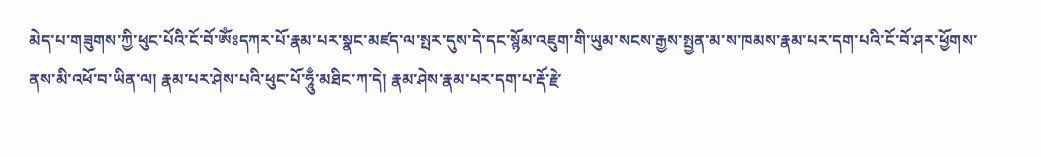མེད་པ་གཟུགས་ཀྱི་ཕུང་པོའི་ངོ་བོ་ༀཿདཀར་པོ་རྣམ་པར་སྣང་མཛད་ལ་སྤར་དུས་དེ་དང་སྙོམ་འཇུག་གི་ཡུམ་སངས་རྒྱས་སྤྱན་མ་ས་ཁམས་རྣམ་པར་དག་པའི་ངོ་བོ་ཤར་ཕྱོགས་ནས་མི་འཕོ་བ་ཡིན་ལ། རྣམ་པར་ཤེས་པའི་ཕུང་པོ་ཧཱུྃ་མཐིང་ཀ་དེ། རྣམ་ཤེས་རྣམ་པར་དག་པ་རྡོ་རྗེ་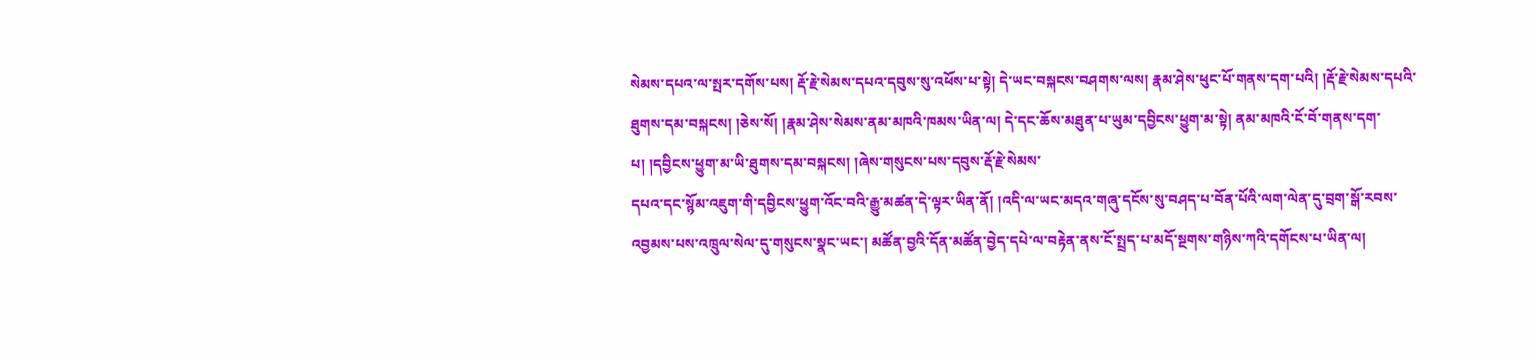སེམས་དཔའ་ལ་སྤར་དགོས་པས། རྡོ་རྗེ་སེམས་དཔའ་དབུས་སུ་འཕོས་པ་སྟེ། དེ་ཡང་བསྐངས་བཤགས་ལས། རྣམ་ཤེས་ཕུང་པོ་གནས་དག་པའི། །རྡོ་རྗེ་སེམས་དཔའི་ཐུགས་དམ་བསྐངས། །ཅེས་སོ། །རྣམ་ཤེས་སེམས་ནམ་མཁའི་ཁམས་ཡིན་ལ། དེ་དང་ཆོས་མཐུན་པ་ཡུམ་དབྱིངས་ཕྱུག་མ་སྟེ། ནམ་མཁའི་ངོ་བོ་གནས་དག་པ། །དབྱིངས་ཕྱུག་མ་ཡི་ཐུགས་དམ་བསྐངས། །ཞེས་གསུངས་པས་དབུས་རྡོ་རྗེ་སེམས་
དཔའ་དང་སྙོམ་འཇུག་གི་དབྱིངས་ཕྱུག་འོང་བའི་རྒྱུ་མཚན་དེ་ལྟར་ཡིན་ནོ། །འདི་ལ་ཡང་མདའ་གཞུ་དངོས་སུ་བཤད་པ་བོན་པོའི་ལག་ལེན་དུ་བྲག་སྒོ་རབས་འབྱམས་པས་འཁྲུལ་སེལ་དུ་གསུངས་སྣང་ཡང་། མཚོན་བྱའི་དོན་མཚོན་བྱེད་དཔེ་ལ་བརྟེན་ནས་ངོ་སྤྲད་པ་མདོ་སྔགས་གཉིས་ཀའི་དགོངས་པ་ཡིན་ལ།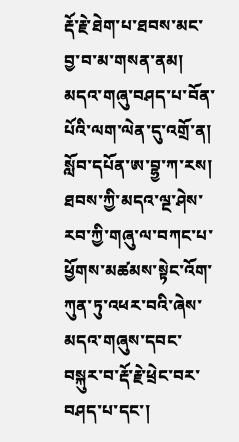རྡོ་རྗེ་ཐེག་པ་ཐབས་མང་བྱ་བ་མ་གསན་ནམ། མདའ་གཞུ་བཤད་པ་བོན་པོའི་ལག་ལེན་དུ་འགྲོ་ན། སློབ་དཔོན་ཨ་བྷྱ་ཀ་རས། ཐབས་ཀྱི་མདའ་ལྔ་ཤེས་རབ་ཀྱི་གཞུ་ལ་བཀང་པ་ཕྱོགས་མཚམས་སྟེང་འོག་ཀུན་ཏུ་འཕར་བའི་ཞེས་མདའ་གཞུས་དབང་བསྐུར་བ་རྡོ་རྗེ་ཕྲེང་བར་བཤད་པ་དང་།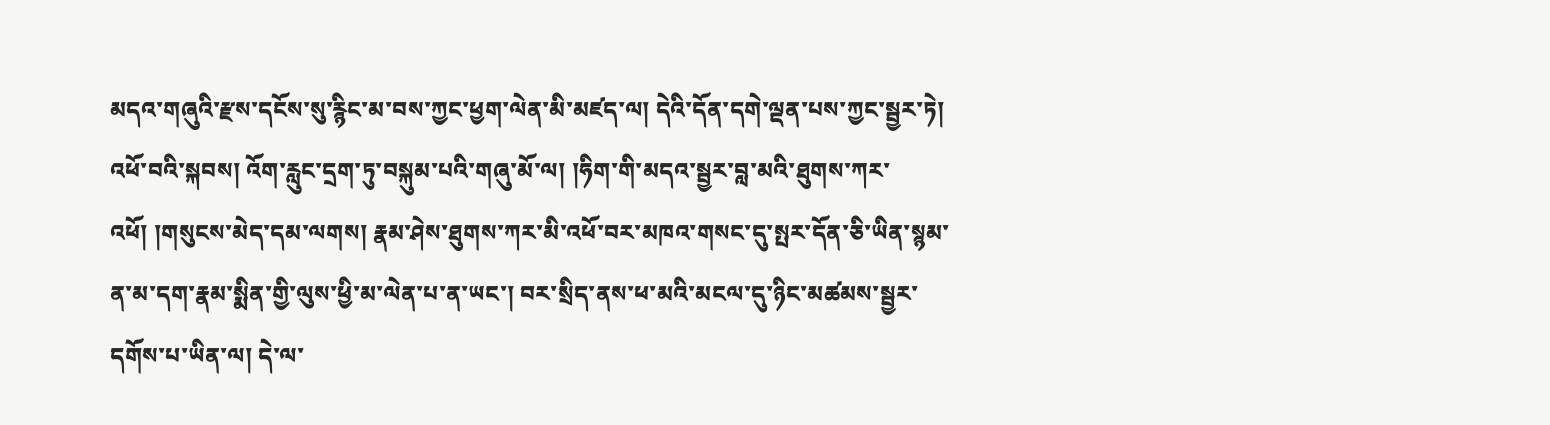མདའ་གཞུའི་རྫས་དངོས་སུ་རྙིང་མ་བས་ཀྱང་ཕྱག་ལེན་མི་མཛད་ལ། དེའི་དོན་དགེ་ལྡན་པས་ཀྱང་སྦྱར་ཏེ། འཕོ་བའི་སྐབས། འོག་རླུང་དྲག་ཏུ་བསྐུམ་པའི་གཞུ་མོ་ལ། །ཧིག་གི་མདའ་སྦྱར་བླ་མའི་ཐུགས་ཀར་འཕོ། །གསུངས་མེད་དམ་ལགས། རྣམ་ཤེས་ཐུགས་ཀར་མི་འཕོ་བར་མཁའ་གསང་དུ་སྤར་དོན་ཅི་ཡིན་སྙམ་ན་མ་དག་རྣམ་སྨིན་གྱི་ལུས་ཕྱི་མ་ལེན་པ་ན་ཡང་། བར་སྲིད་ནས་ཕ་མའི་མངལ་དུ་ཉིང་མཚམས་སྦྱར་དགོས་པ་ཡིན་ལ། དེ་ལ་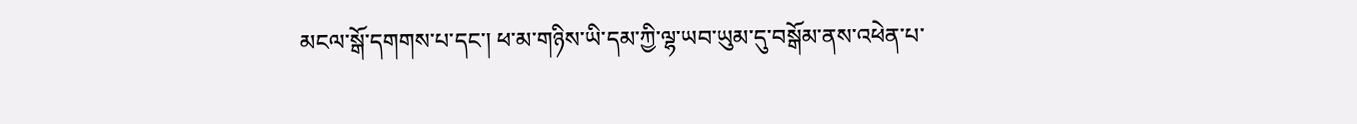མངལ་སྒོ་དགགས་པ་དང་། ཕ་མ་གཉིས་ཡི་དམ་ཀྱི་ལྷ་ཡབ་ཡུམ་དུ་བསྒོམ་ནས་འཕེན་པ་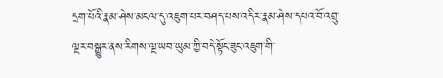དྲག་པོའི་རྣམ་ཤེས་མངལ་དུ་འཇུག་པར་བཤད་པས་འདིར་རྣམ་ཤེས་དཔའ་བོ་འབྲུ་ལྔར་བསྒྱུར་ནས་རིགས་ལྔ་ཡབ་ཡུམ་ཀྱི་བདེ་སྟོང་ཟུང་འཇུག་གི་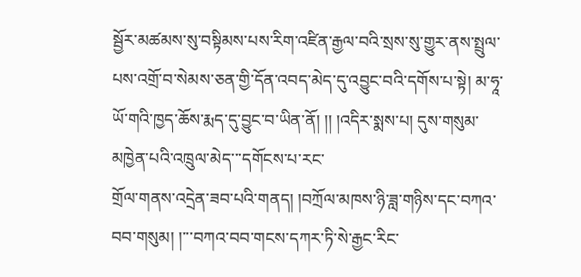སྦྱོར་མཚམས་སུ་བསྟིམས་པས་རིག་འཛིན་རྒྱལ་བའི་སྲས་སུ་གྱུར་ནས་སྤྲུལ་པས་འགྲོ་བ་སེམས་ཅན་གྱི་དོན་འབད་མེད་དུ་འབྱུང་བའི་དགོས་པ་སྟེ། མ་ཧཱ་ཡོ་གའི་ཁྱད་ཆོས་རྨད་དུ་བྱུང་བ་ཡིན་ནོ། །། །འདིར་སྨས་པ། དུས་གསུམ་མཁྱེན་པའི་འཁྲུལ་མེད་་་དགོངས་པ་རང་
གྲོལ་གནས་འདྲེན་ཟབ་པའི་གནད། །བཀྲོལ་མཁས་ཉི་ཟླ་གཉིས་དང་བཀའ་བབ་གསུམ། །་་་བཀའ་བབ་གངས་དཀར་ཏི་སེ་རྒྱང་རིང་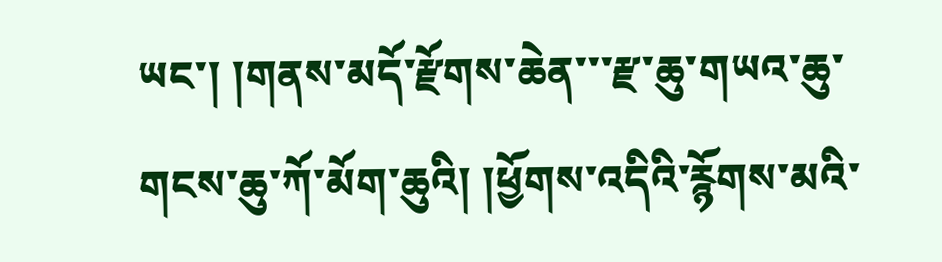ཡང་། །གནས་མདོ་རྫོགས་ཆེན་་་རྫ་ཆུ་གཡའ་ཆུ་གངས་ཆུ་ཀོ་མོག་ཆུའི། །ཕྱོགས་འདིའི་རྙོགས་མའི་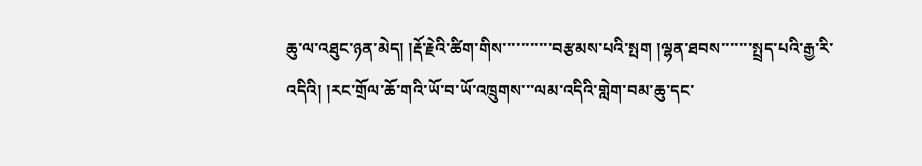ཆུ་ལ་འཐུང་ཉན་མེད། །རྡོ་རྗེའི་ཚིག་གིས་་་་་་་་་་་བརྩམས་པའི་སྤག །ལྷན་ཐབས་་་་་་་སྤྲད་པའི་རྒྱ་རི་འདིའི། །རང་གྲོལ་ཆོ་གའི་ཡོ་བ་ཡོ་འཁྲུགས་་་ལམ་འདིའི་གླེག་བམ་ཆུ་དང་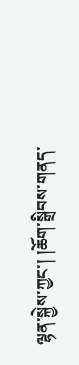ལྷན་སྐྱེས་ཀྱང་། །ཆོག་སྒྲིབས་གནད་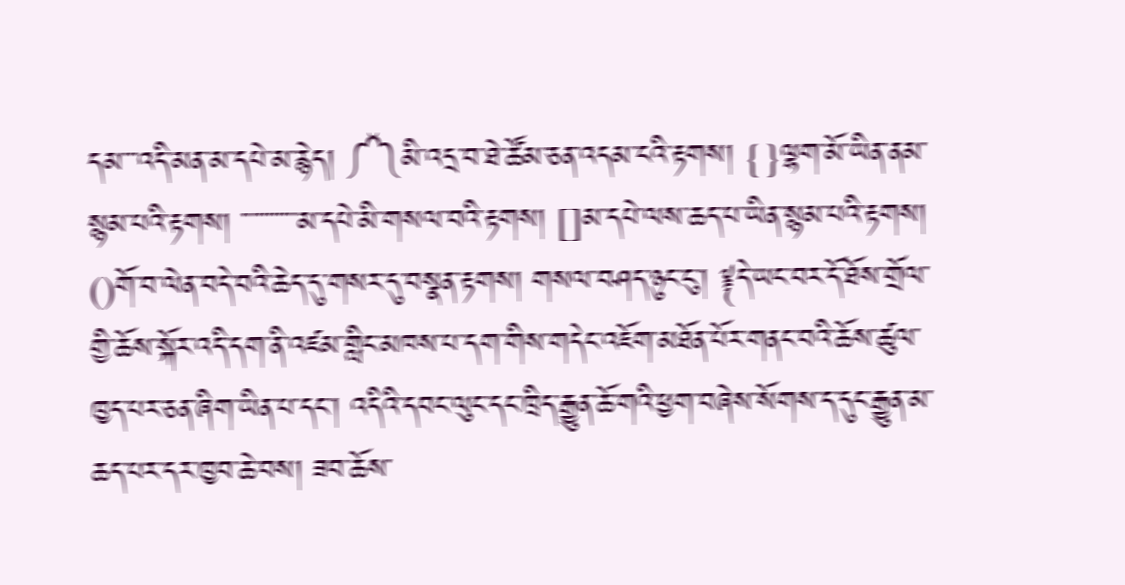དམ་་་འདི་མན་མ་དཔེ་མ་རྙེད། ༼༽མི་འདྲ་བ་ཐེ་ཚོམ་ཅན་འདམ་ངའི་རྟགས། {}ལྷག་མོ་ཡིན་ནམ་སྙམ་པའི་རྟགས། ་་་་་་་་་་་མ་དཔེ་མི་གསལ་བའི་རྟགས། []མ་དཔེ་ལས་ཆད་པ་ཡིན་སྙམ་པའི་རྟགས། ()གོ་བ་ལེན་བདེ་བའི་ཆེད་དུ་གསར་དུ་བསྣན་རྟགས། གསལ་བཤད་ཉུང་ངུ་། ༈དེ་ཡང་བར་དོ་ཐོས་གྲོལ་གྱི་ཆོས་སྐོར་འདི་དག་ནི་འཛམ་གླིང་མཁས་པ་དག་གིས་གདེང་འཇོག་མཐོན་པོར་གནང་བའི་ཆོས་ཚུལ་ཁྱད་པར་ཅན་ཞིག་ཡིན་པ་དང་། འདིའི་དབང་ལུང་དང་ཁྲིད་རྒྱུན་ཆོ་གའི་ཕྱག་བཞེས་སོགས་ད་དུང་རྒྱུན་མ་ཆད་པར་དར་ཁྱབ་ཆེ་བས། ཟབ་ཆོས་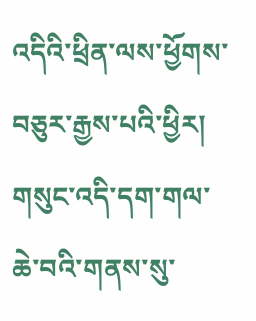འདིའི་ཕྲིན་ལས་ཕྱོགས་བཅུར་རྒྱས་པའི་ཕྱིར། གསུང་འདི་དག་གལ་ཆེ་བའི་གནས་སུ་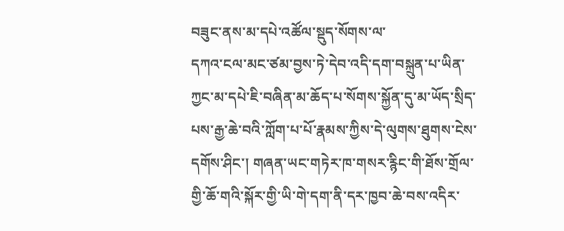བཟུང་ནས་མ་དཔེ་འཚོལ་སྡུད་སོགས་ལ་
དཀའ་ངལ་མང་ཙམ་བྱས་ཏེ་དེབ་འདི་དག་བསྐྲུན་པ་ཡིན་ཀྱང་མ་དཔེ་ཇི་བཞིན་མ་ཆོད་པ་སོགས་སྐྱོན་དུ་མ་ཡོད་སྲིད་པས་རྒྱ་ཆེ་བའི་ཀློག་པ་པོ་རྣམས་ཀྱིས་དེ་ལུགས་ཐུགས་ངེས་དགོས་ཤིང་། གཞན་ཡང་གཏེར་ཁ་གསར་རྙིང་གི་ཐོས་གྲོལ་གྱི་ཆོ་གའི་སྐོར་གྱི་ཡི་གེ་དག་ནི་དར་ཁྱབ་ཆེ་བས་འདིར་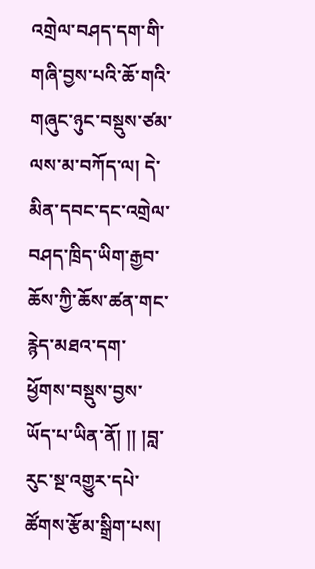འགྲེལ་བཤད་དག་གི་གཞི་བྱས་པའི་ཆོ་གའི་གཞུང་ཉུང་བསྡུས་ཙམ་ལས་མ་བཀོད་ལ། དེ་མིན་དབང་དང་འགྲེལ་བཤད་ཁྲིད་ཡིག་རྒྱབ་ཆོས་ཀྱི་ཆོས་ཚན་གང་རྙེད་མཐའ་དག་ཕྱོགས་བསྡུས་བྱས་ཡོད་པ་ཡིན་ནོ། །། །བླ་རུང་སྔ་འགྱུར་དཔེ་ཚོགས་རྩོམ་སྒྲིག་པས།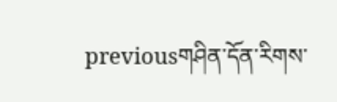previousགཤིན་དོན་རིགས་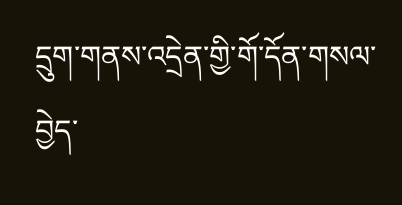དྲུག་གནས་འདྲེན་གྱི་གོ་དོན་གསལ་བྱེད་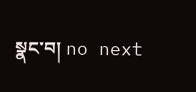སྣང་བ། no next